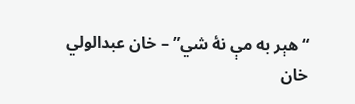“هېر به مې نۀ شي” – خان عبدالولي خان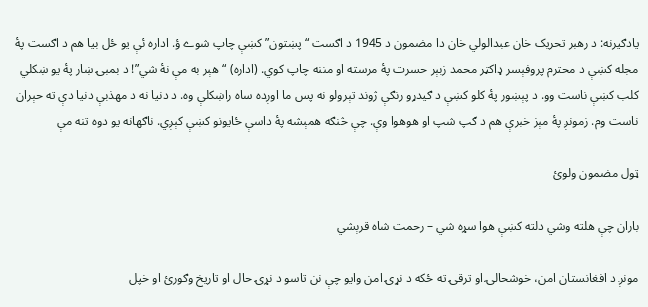يادګيرنه: د رهبر تحريک خان عبدالولي خان دا مضمون د 1945 د اګست “پښتون” کښې چاپ شوے ؤ. اداره ئې يو ځل بيا هم د اګست پۀ مجله کښې د محترم پروفېسر ډاکټر محمد زبېر حسرت پۀ مرسته او مننه چاپ کوي. (اداره) “هېر به مې نۀ شي”! د بمبۍ ښار پۀ يو ښکلي کلب کښې ناست وو. د پېښور پۀ کلو کښې د ګيدړو رنګې ژوند تېرولو نه پس ما اوږده ساه راښکلې وه. د دنيا نه د مهذبې دنيا دې ته حېران ناست وم. زمونږ پۀ مېز خبرې هم د ګپ شپ او هوهوا وې. چې څنګه همېشه پۀ داسې ځايونو کښې کېږي. ناګهانه يو دوه تنه مې

ټول مضمون ولوئ

باران چې هلته وشي دلته کښې هوا سړه شي – رحمت شاه قرېشي

مونږ د افغانستان امن، خوشحالۍ او ترقۍ ته ځکه د نړۍ امن وايو چې نن تاسو د نړۍ حال او تاريخ وګورئ او خپل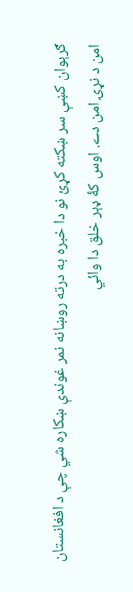ګرېوان کښې سر ښکته کړئ نو دا خبره به درته روښانه نمر غوندې ښکاره شي چې د افغانستان امن د نړۍ امن دے. اوس کۀ ډېر خلق دا وائي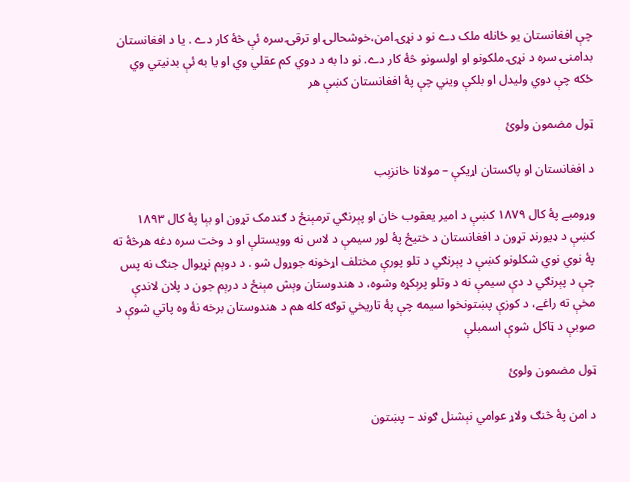چې افغانستان يو ځانله ملک دے نو د نړۍ امن،خوشحالۍ او ترقۍ سره ئې څۀ کار دے . يا د افغانستان بدامنۍ سره د نړۍ ملکونو او اولسونو څۀ کار دے. نو دا به د دوي کم عقلي وي او يا به ئې بدنيتي وي ځکه چې دوي وليدل او بلکې ويني چې پۀ افغانستان کښې هر

ټول مضمون ولوئ

د افغانستان او پاکستان اړيکې – مولانا خانزېب

وړومبے پۀ کال ۱۸۷۹ کښې د امير يعقوب خان او پېرنګي ترمېنځ د ګندمک تړون او بېا پۀ کال ۱۸۹۳ کښې د ډيورنډ تړون د افغانستان د ختیځ پۀ لور سيمې د لاس نه وويستلې او د وخت سره دغه هرڅۀ ته پۀ نوي نوي شکلونو کښې د پېرنګي د تلو پورې مختلف اړخونه جوړول شو . د دوېم نړيوال جنګ نه پس چې د پېرنګي د دې سيمې نه د وتلو پرېکړه وشوه، د هندوستان وېش مېنځ د درېم جون د پلان لاندې مخې ته راغے، د کوزې پښتونخوا سيمه چې پۀ تاريخي توګه کله هم د هندوستان برخه نۀ وه پاتي شوې د صوبې د ټاکل شوې اسمبلې

ټول مضمون ولوئ

د امن پۀ څنګ ولاړ عوامي نېشنل ګوند – پښتون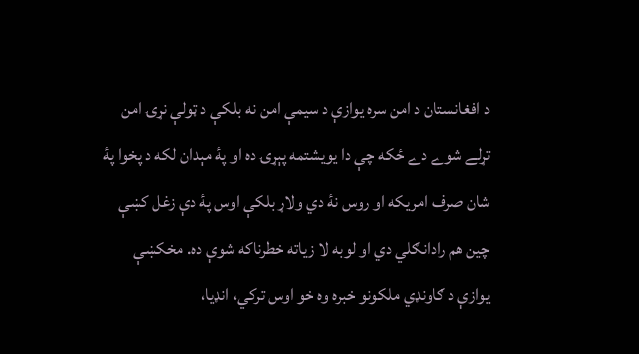د افغانستان د امن سره يوازې د سيمې امن نه بلکې د ټولې نړۍ امن تړلے شوے دے ځکه چې دا يويشتمه پېړۍ ده او پۀ مېدان لکه د پخوا پۀ شان صرف امريکه او روس نۀ دي ولاړ بلکې اوس پۀ دې زغل کښې چين هم رادانګلي دي او لوبه لا زياته خطرناکه شوې ده. مخکښې يوازې د ګاونډي ملکونو خبره وه خو اوس ترکي، انډيا،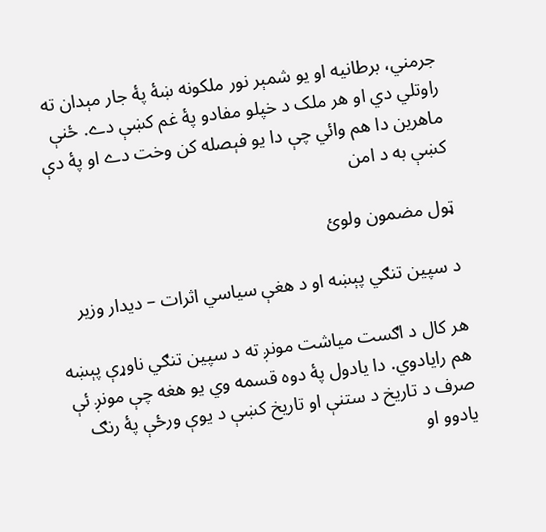جرمني، برطانيه او يو شمېر نور ملکونه ښۀ پۀ جار مېدان ته راوتلي دي او هر ملک د خپلو مفادو پۀ غم کښې دے. ځنې ماهرين دا هم وائي چې دا يو فېصله کن وخت دے او پۀ دې کښې به د امن

ټول مضمون ولوئ

د سپين تنګي پېښه او د هغې سياسي اثرات – ديدار وزير

هر کال د اګست میاشت مونږ ته د سپين تنګي ناوړې پېښه هم رايادوي. دا يادول پۀ دوه قسمه وي يو هغه چې مونږ ئې صرف د تاريخ د ستنې او تاريخ کښې د يوې ورځې پۀ رنګ يادوو او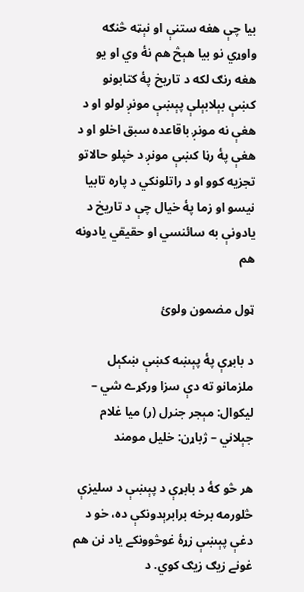بيا چې هغه ستنې او نېټه څنګه واوړي نو بيا هېڅ هم نۀ وي او يو هغه رنګ لکه د تاريخ پۀ کتابونو کښې بېلابېلې پېښې مونږ لولو او د هغې نه مونږ باقاعده سبق اخلو او د هغې پۀ رڼا کښې مونږ د خپلو حالاتو تجزيه کوو او د راتلونکي د پاره تابيا نيسو او زما پۀ خيال چې د تاريخ د يادونې به سائنسي او حقيقي يادونه هم

ټول مضمون ولوئ

د بابړې پۀ پېښه کښې ښکېل ملزمانو ته دې سزا ورکړے شي – ليکوال: مېجر جنرل (ر) ميا غلام جېلاني – ژباړن: خليل مومند

هر څو کۀ د بابړې د پېښې د سليزې څلورمه برخه برابرېدونکې ده، خو د دغې پېښې زړۀ غوڅوونکے ياد نن هم غونے زيګ زيګ کوي. د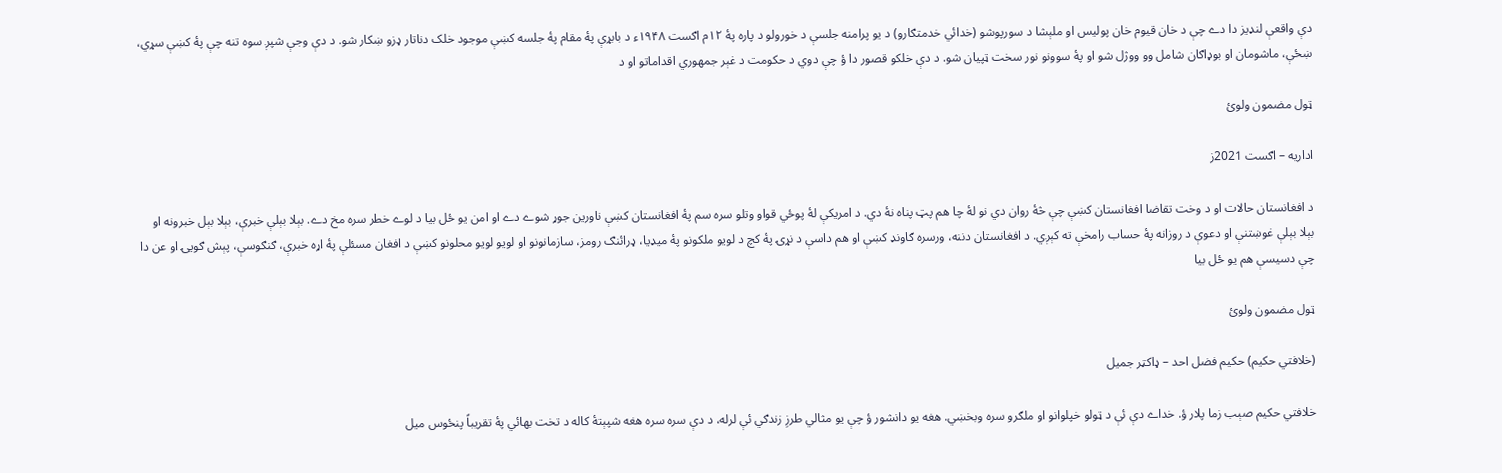دې واقعې لنډيز دا دے چې د خان قيوم خان پوليس او ملېشا د سورپوشو (خدائي خدمتګارو) د يو پرامنه جلسې د خورولو د پاره پۀ ۱۲م اګست ۱۹۴۸ء د بابړې پۀ مقام پۀ جلسه کښې موجود خلک دناتار ډزو ښکار شو. د دې وجې شپږ سوه تنه چې پۀ کښې سړي، ښځې، ماشومان او بوډاګان شامل وو ووژل شو او پۀ سوونو نور سخت ټپيان شو. د دې خلکو قصور دا ؤ چې دوي د حکومت د غېر جمهوري اقداماتو او د

ټول مضمون ولوئ

اداريه – اګست 2021ز

د افغانستان حالات او د وخت تقاضا افغانستان کښې چې څۀ روان دي نو لۀ چا هم پټ پناه نۀ دي. د امريکې لۀ پوځي قواو وتلو سره سم پۀ افغانستان کښې ناورين جوړ شوے دے او امن يو ځل بيا د لوے خطر سره مخ دے. بېلا بېلې خبرې، بېلا بېل خبرونه او بېلا بېلې غوښتنې او دعوې د روزانه پۀ حساب رامخې ته کېږي. د افغانستان دننه، ورسره ګاونډ کښې او هم داسې د نړۍ پۀ کچ د لويو ملکونو پۀ ميډيا، ډرائنګ رومز، سازمانونو او لويو لويو محلونو کښې د افغان مسئلې پۀ اړه خبرې، ګنګوسې، پېش ګويۍ او عن دا چې دسيسې هم يو ځل بيا

ټول مضمون ولوئ

(خلافتي حکيم) حکيم فضل احد – ډاکټر جميل

خلافتي حکيم صېب زما پلار ؤ. خداے دې ئې د ټولو خپلوانو او ملګرو سره وبخښي. هغه يو دانشور ؤ چې یو مثالي طرزِ زندګي ئې لرله، د دې سره سره هغه شپېتۀ کاله د تخت بهائي پۀ تقریباً پنځوس ميل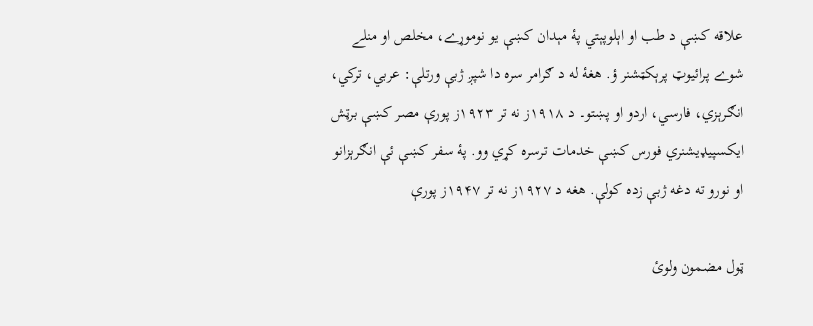علاقه کښې د طب او اېلوپېتي پۀ مېدان کښې يو نوموړے، مخلص او منلے شوے پرائيوټ پرېکټشنر ؤ. هغۀ له د ګرامر سره دا شپږ ژبې ورتلې: عربي، ترکي، انګرېزي، فارسي، اردو او پښتو۔ د ۱۹۱۸ز نه تر ۱۹۲۳ز پورې مصر کښې برټش ايکسپيډيشنري فورس کښې خدمات ترسره کړي وو. پۀ سفر کښې ئې انګرېزانو او نورو ته دغه ژبې زده کولې. هغه د ۱۹۲۷ز نه تر ۱۹۴۷ز پورې

ټول مضمون ولوئ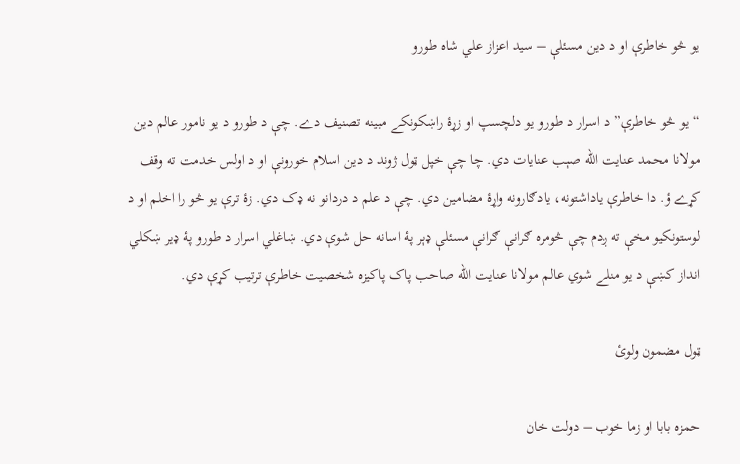يو څو خاطرې او د دين مسئلې – سيد اعزاز علي شاه طورو

“يو څو خاطرې” د اسرار د طورو يو دلچسپ او زړۀ راښکونکے مبينه تصنيف دے. چې د طورو د يو نامور عالم دين مولانا محمد عنايت الله صېب عنايات دي. چا چې خپل ټول ژوند د دين اسلام خورونې او د اولس خدمت ته وقف کړے ؤ. دا خاطرې ياداشتونه، يادګارونه واړۀ مضامين دي. چې د علم د دردانو نه ډک دي. زۀ ترې يو څو را اخلم او د لوستونکيو مخې ته ږدم چې څومره ګرانې ګرانې مسئلې ډېر پۀ اسانه حل شوې دي. ښاغلي اسرار د طورو پۀ ډير ښکلي انداز کښې د يو منلے شوي عالم مولانا عنايت الله صاحب پاک پاکيزه شخصيت خاطرې ترتيب کړې دي.

ټول مضمون ولوئ

حمزه بابا او زما خوب – دولت خان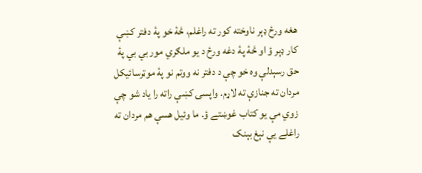هغه ورځ ډېر ناوخته کور ته راغلم، څۀ خو پۀ دفتر کښې کار ډېر ؤ او څۀ پۀ دغه ورځ د يو ملګري مور بي بي پۀ حق رسېدلې وه خو چې د دفتر نه ووتم نو پۀ موټرسائيکل مردان ته جنازې ته لاړم. واپسۍ کښې راته را ياد شو چې زوي مې يو کتاب غوښتے ؤ. ما وئيل هسې هم مردان ته راغلے يې نېغ بېنک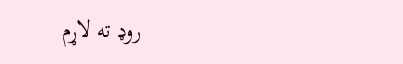روډ ته لاړم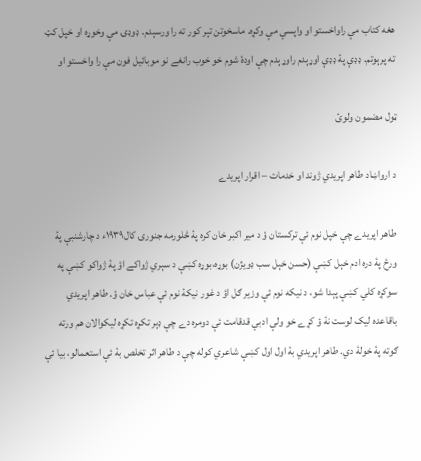هغه کتاب مې راواخستو او واپسي مې وکړه. ماسخوتن تېر کور ته را ورسېدم. ډوډۍ مې وخوړه او خپل کټ ته پرېوتم. ډډې پۀ ډډې اوړېدم راوړېدم چې اودۀ شوم خو خوب رانغے نو موبائيل فون مې را واخستو او

ټول مضمون ولوئ

د ارواښاد طاهر اپريدي ژوند او خدمات – اقرار اپريدے

طاهر اپريدے چې خپل نوم ئې ترکستان ؤ د مير اکبر خان کره پۀ څلورمه جنورۍ کال۱۹۳۹ء د چارشنبې پۀ ورځ پۀ دره ادم خېل کښې (حسن خېل سب ډويژن) بوړه،بوړه کښې د سېري ژواکے اؤ پۀ ژواکو کښې په سوکړه کلي کښې پېدا شو، د نيکه نوم ئې وزير ګل اؤ د غور نيکۀ نوم ئې عباس خان ؤ. طاهر اپريدي باقاعده ليک لوست نۀ ؤ کړے خو ولې ادبي قدقامت ئې دومره دے چې ډېر تکړه تکړه ليکوالان هم ورته ګوته پۀ خولۀ دي. طاهر اپريدي بۀ اول اول کښې شاعري کوله چې د طاهر اثر تخلص بۀ ئې استعمالو، بيا ئې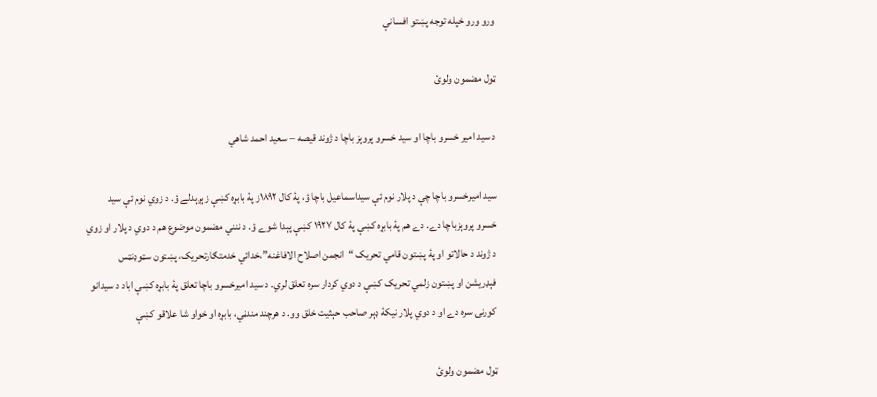ورو ورو خپله توجه پښتو افسانې

ټول مضمون ولوئ

د سيد امير خسرو باچا او سيد خسرو پروېز باچا د ژوند قيصه – سعيد احمد شاهي

سيد اميرخسرو باچا چې د پلار نوم ئې سيداسماعيل باچا ؤ، پۀ کال ١٨٩٢ز پۀ بابړه کښې زېږېدلے ؤ. د زوي نوم ئې سيد خسرو پروېزباچا دے. دے هم پۀ بابړه کښې پۀ کال ١٩٢٧ کښې پېدا شوے ؤ. د ننني مضمون موضوع هم د دوي د پلار او زوي د ژوند د حالاتو او پۀ پښتون قامي تحريک “انجمن اصلاح الافاغنه”،خدائي خدمتګارتحريک، پښتون سټوډنټس فېډريشن او پښتون زلمي تحريک کښې د دوي کردار سره تعلق لري. د سيد اميرخسرو باچا تعلق پۀ بابړه کښې اباد د سيدانو کورنۍ سره دے او د دوي پلار نيکۀ ډېر صاحب حېثيت خلق وو. د هرچند مندڼي، بابړه او خواو شا علاقو کښې

ټول مضمون ولوئ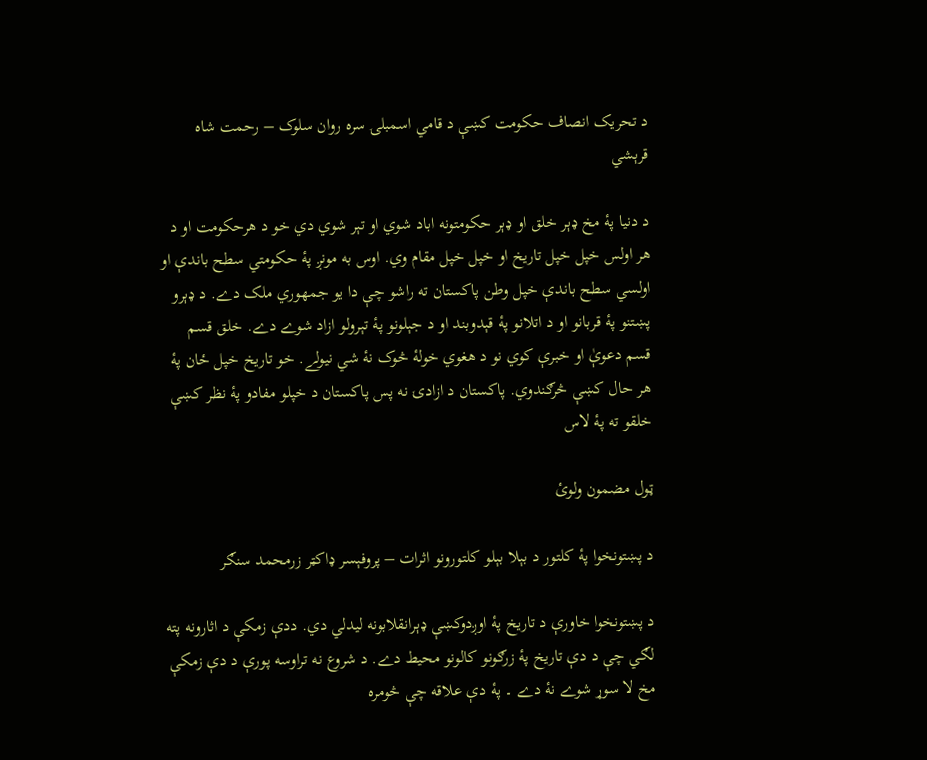د تحريک انصاف حکومت کښې د قامي اسمبلۍ سره روان سلوک – رحمت شاه قرېشي

د دنيا پۀ مخ ډېر خلق او ډېر حکومتونه اباد شوي او تېر شوي دي خو د هرحکومت او د هر اولس خپل خپل تاريخ او خپل خپل مقام وي. اوس به مونږ پۀ حکومتي سطح باندې او اولسي سطح باندې خپل وطن پاکستان ته راشو چې دا يو جمهوري ملک دے. د ډېرو پښتنو پۀ قربانو او د اتلانو پۀ قېدوبند او د جېلونو پۀ تېرولو ازاد شوے دے. خلق قسم قسم دعوېٰ او خبرې کوي نو د هغوي خولۀ څوک نۀ شي نيولے. خو تاريخ خپل ځان پۀ هر حال کښې څرګندوي. پاکستان د ازادۍ نه پس پاکستان د خپلو مفادو پۀ نظر کښې خلقو ته پۀ لاس

ټول مضمون ولوئ

د پښتونخوا پۀ کلتور د بېلا بېلو کلتورونو اثرات – پروفېسر ډاکټر زرمحمد سنګر

د پښتونخوا خاورې د تاريخ پۀ اوږدوکښې ډېرانقلابونه ليدلي دي. ددې زمکې د اثارونه پته لګي چې د دې تاريخ پۀ زرګونو کالونو محيط دے. د شروع نه تراوسه پورې د دې زمکې مخ لا سوړ شوے نۀ دے ۔ پۀ دې علاقه چې څومره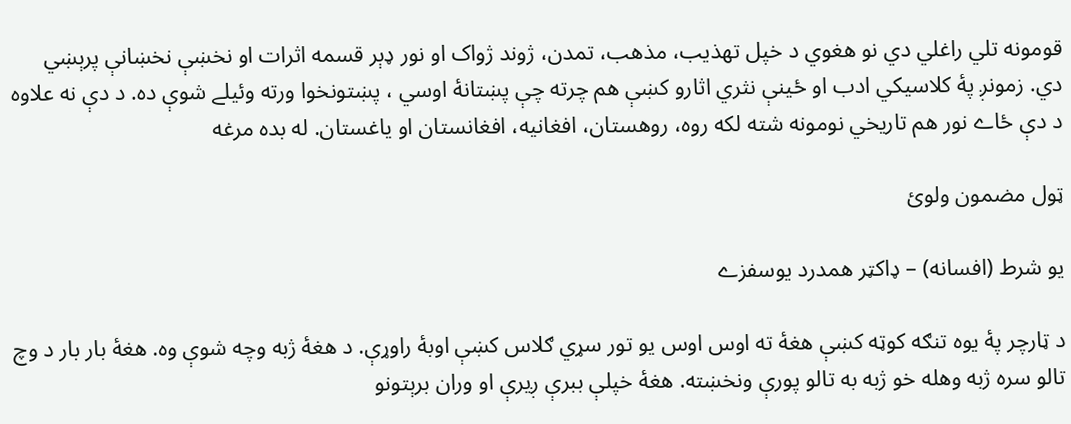قومونه تلي راغلي دي نو هغوي د خپل تهذيب، مذهب، تمدن، ژوند ژواک او نور ډېر قسمه اثرات او نخښې نخښانې پرېښي دي. زمونږ پۀ کلاسيکي ادب او ځينې نثري اثارو کښې هم چرته چې پښتانۀ اوسي ، پښتونخوا ورته وئيلے شوې ده. د دې نه علاوه د دې ځاے نور هم تاريخي نومونه شته لکه روه، روهستان، افغانيه، افغانستان او ياغستان. له بده مرغه

ټول مضمون ولوئ

يو شرط (افسانه) – ډاکټر همدرد يوسفزے

د ټارچر پۀ يوه تنګه کوټه کښې هغۀ ته اوس اوس يو تور سړي ګلاس کښې اوبۀ راوړې. د هغۀ ژبه وچه شوې وه. هغۀ بار بار د وچ تالو سره ژبه وهله خو ژبه به تالو پورې ونخښته. هغۀ خپلې ببرې ږيرې او وران برېتونو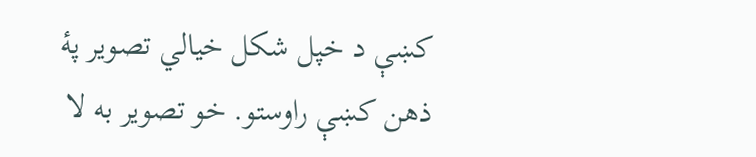کښې د خپل شکل خيالي تصوير پۀ ذهن کښې راوستو. خو تصوير به لا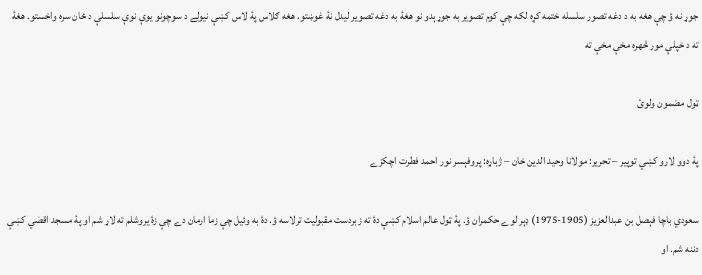جوړ نه ؤ چې هغه به د دغه تصور سلسله ختمه کړه لکه چې کوم تصوير به جوړېدو نو هغۀ به دغه تصوير ليدل نۀ غوښتو. هغه ګلاس پۀ لاس کښې نيولے د سوچونو يوې نوې سلسلې د ځان سره واخستو. هغۀ ته د خپلې مور څهره مخې مخې ته

ټول مضمون ولوئ

پۀ دوو لارو کښي توپير – تحرير: مولانا وحيد الدين خان – ژباړه: پروفېسر نور احمد فطرت اچکزے

سعودي باچا فېصل بن عبدالعزيز (1905-1975) ډېر لوے حکمران ؤ. پۀ ټول عالم اسلام کښې دۀ ته زبردست مقبوليت ترلاسه ؤ. دۀ به وئيل چې زما ارمان دے چې زۀ يروشلم ته لاړ شم او پۀ مسجد اقصٰي کښې دننه شم. او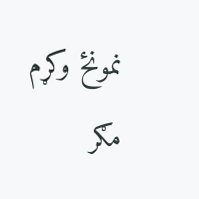نمونځ وکړم مګر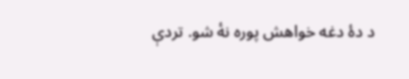د دۀ دغه خواهش پوره نۀ شو. تردې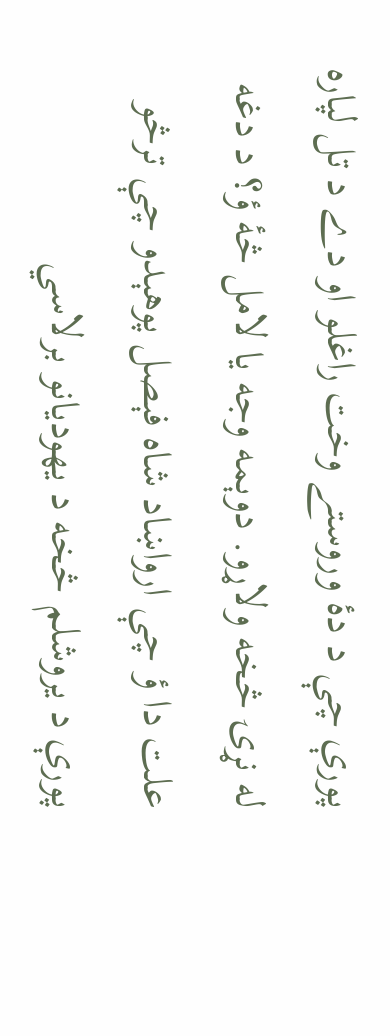پورې چې د دۀ وروستے وخت راغلو او دے د تل لپاره له نړۍ څخه ولاړو. دوېمه وجه يا لامل څۀ ؤ؟ د دغه علت دا ؤ چې ارواښاد شاه فېصل پوهېدو چې ترڅو پورې د يروشلم څخه د يهوديانو برلاسي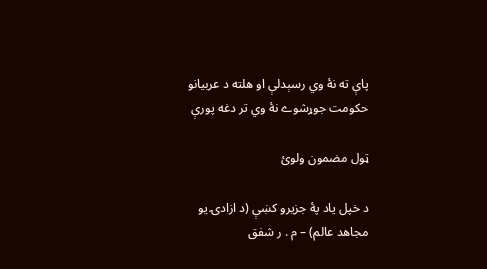پاې ته نۀ وي رسېدلې او هلته د عربيانو حکومت جوړشوے نۀ وي تر دغه پورې

ټول مضمون ولوئ

د خپل ياد پۀ جزيرو کښې (د ازادۍ يو مجاهد عالم) – م . ر شفق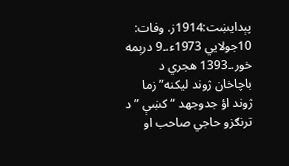پېدایښت:1914ز. وفات: 10جولایي 1973ء.۔9 درېمه خور.۔1393 هجري د باچاخان ژوند لیکنه” زما ژوند اؤ جدوجهد “ کښې ” د ترنګزو حاجي صاحب او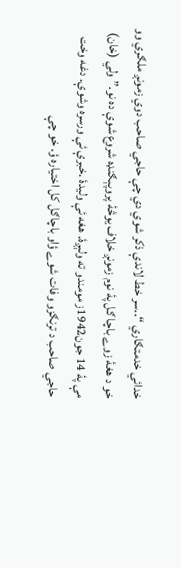خدائي خدمتګاري “..سر خط لاندې ذکر شوي دي چې حاجي صاحب دوي زمونږ ملګري وو خو د هغۀ زوے باچا ګل پۀ نوم زمونږ خلاف یوڅۀ پروپېګنډه شروع شوې ده نو۔” ولي (خان) مې پۀ 14 جون1942ز مومندو ته ولېږۀ. هغه ئې ولیدۀ .خبرې ئې ورسره وشوې. دغه وخت حاجي صاحب د ترنګزو وفات شوے ؤاو باچاګل کل اختیاره ؤ. خو چې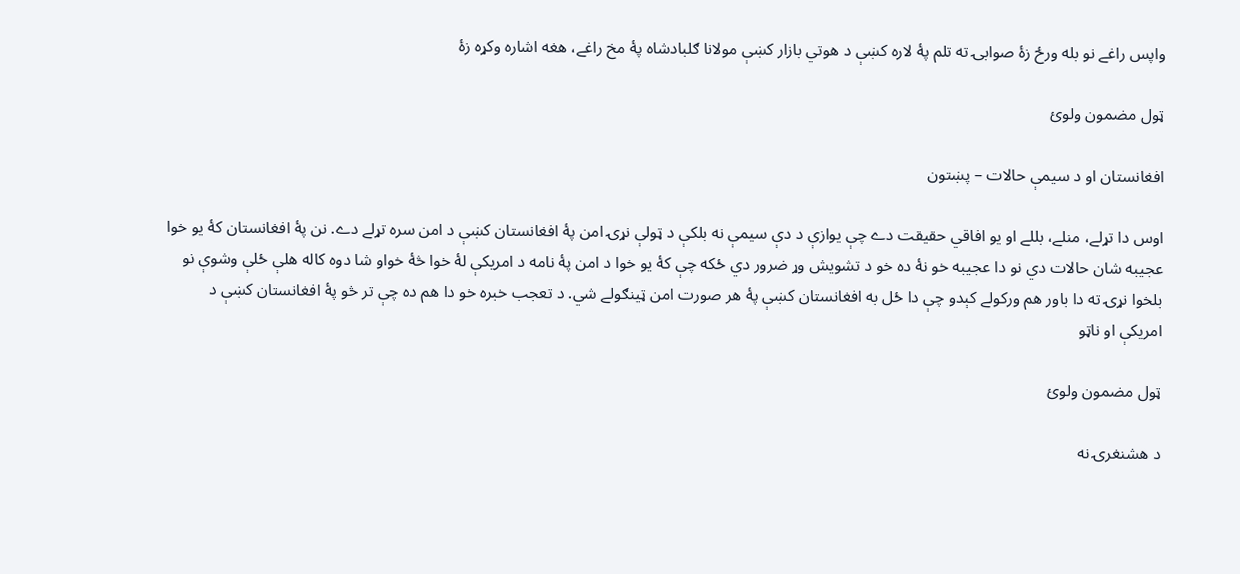واپس راغے نو بله ورځ زۀ صوابۍ ته تلم پۀ لاره کښې د هوتي بازار کښې مولانا ګلبادشاه پۀ مخ راغے، هغه اشاره وکړه زۀ

ټول مضمون ولوئ

افغانستان او د سيمې حالات – پښتون

اوس دا تړلے، منلے، بللے او يو افاقي حقيقت دے چې يوازې د دې سيمې نه بلکې د ټولې نړۍ امن پۀ افغانستان کښې د امن سره تړلے دے. نن پۀ افغانستان کۀ يو خوا عجيبه شان حالات دي نو دا عجيبه خو نۀ ده خو د تشويش وړ ضرور دي ځکه چې کۀ يو خوا د امن پۀ نامه د امريکې لۀ خوا څۀ خواو شا دوه کاله هلې ځلې وشوې نو بلخوا نړۍ ته دا باور هم ورکولے کېدو چې دا ځل به افغانستان کښې پۀ هر صورت امن ټينګولے شي. د تعجب خبره خو دا هم ده چې تر څو پۀ افغانستان کښې د امريکې او ناټو

ټول مضمون ولوئ

د هشنغرۍ نه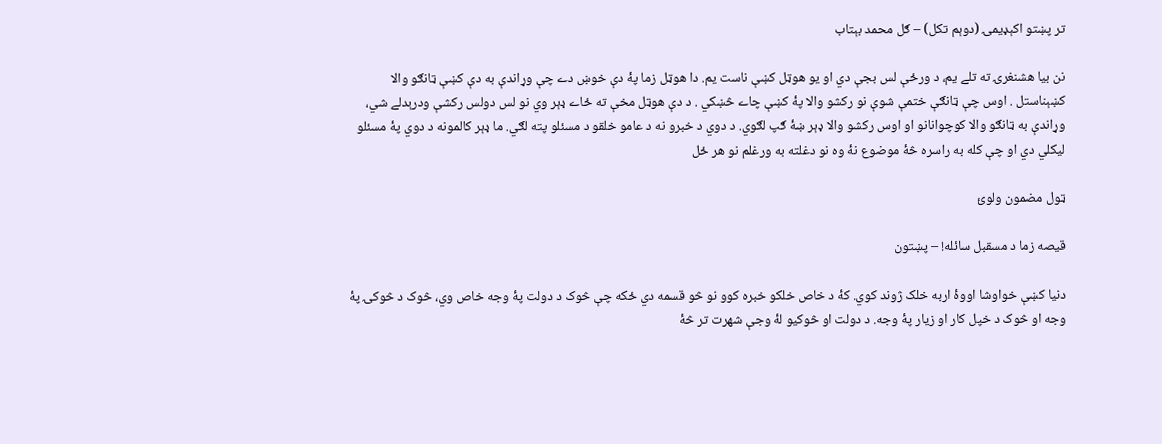تر پښتو اکېډيمۍ (دوېم تکل) – ګل محمد بېتاب

نن بيا هشنغرۍ ته تلے يم، د ورځې لس بجې دي او يو هوټل کښې ناست يم. دا هوټل زما پۀ دې خوښ دے چې وړاندې به دې کښې ټانګو والا کښېناستل . اوس چې ټانګې ختمې شوې نو رکشو والا پۀ کښې چاے څښکي . د دې هوټل مخې ته ځاے ډېر وي نو لس دولس رکشې ودرېدلے شي، وړاندې به ټانګو والا کوچوانانو او اوس رکشو والا ډېر ښۀ ګپ لګوي. د دوي د خبرو نه د عامو خلقو د مسئلو پته لګي. ما ډېر کالمونه د دوي پۀ مسئلو ليکلي دي او چې کله به راسره څۀ موضوع نۀ وه نو دغلته به ورغلم نو هر ځل

ټول مضمون ولوئ

قيصه زما د مسقبل سائله! – پښتون

دنيا کښې خواوشا اووۀ اربه خلک ژوند کوي. کۀ د خاص خلکو خبره کوو نو څو قسمه دي ځکه چې څوک د دولت پۀ وجه خاص وي، څوک د څوکۍ پۀ وجه او څوک د خپل کار او زيار پۀ وجه. د دولت او څوکيو لۀ وجې شهرت تر څۀ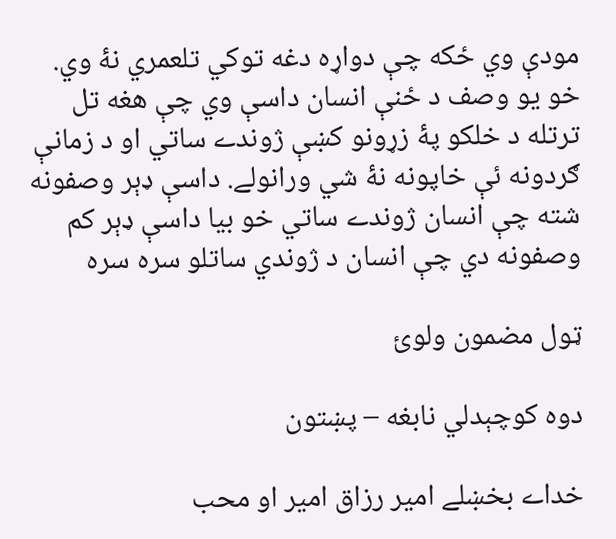مودې وي ځکه چې دواړه دغه توکي تلعمري نۀ وي. خو يو وصف د ځنې انسان داسې وي چې هغه تل ترتله د خلکو پۀ زړونو کښې ژوندے ساتي او د زمانې ګردونه ئې خاپونه نۀ شي ورانولے. داسې ډېر وصفونه شته چې انسان ژوندے ساتي خو بيا داسې ډېر کم وصفونه دي چې انسان د ژوندي ساتلو سره سره

ټول مضمون ولوئ

دوه کوچېدلي نابغه – پښتون

خداے بخښلے امير رزاق امير او محب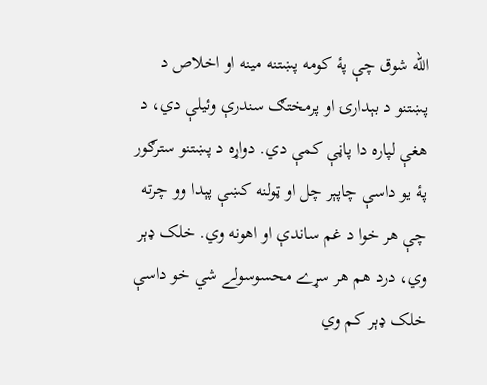الله شوق چې پۀ کومه پښتنه مينه او اخلاص د پښتنو د بېدارۍ او پرمختګ سندرې وئيلې دي، د هغې لپاره دا پاڼې کمې دي. دواړه د پښتنو سترګور پۀ يو داسې چاپېر چل او ټولنه کښې پېدا وو چرته چې هر خوا د غم ساندې او اهونه وي. خلک ډېر وي، درد هم هر سړے محسوسولے شي خو داسې خلک ډېر کم وي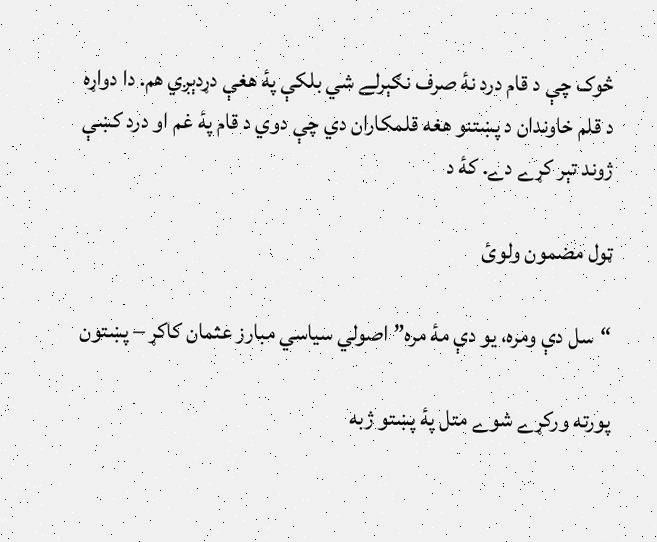څوک چې د قام درد نۀ صرف نګېرلے شي بلکې پۀ هغې دړدېږي هم. دا دواړه د قلم خاوندان د پښتنو هغه قلمکاران دي چې دوي د قام پۀ غم او درد کښې ژوند تېر کړے دے. کۀ د

ټول مضمون ولوئ

“سل دې ومره، يو دې مۀ مره” اصولي سياسي مبارز عثمان کاکړ – پښتون

پورته ورکړے شوے متل پۀ پښتو ژبه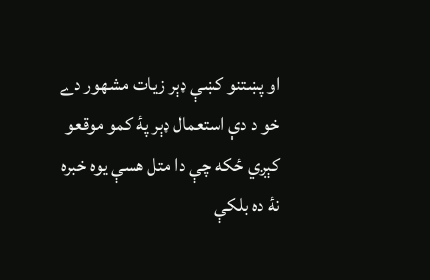او پښتنو کښې ډېر زيات مشهور دے خو د دې استعمال ډېر پۀ کمو موقعو کېږي ځکه چې دا متل هسې يوه خبره نۀ ده بلکې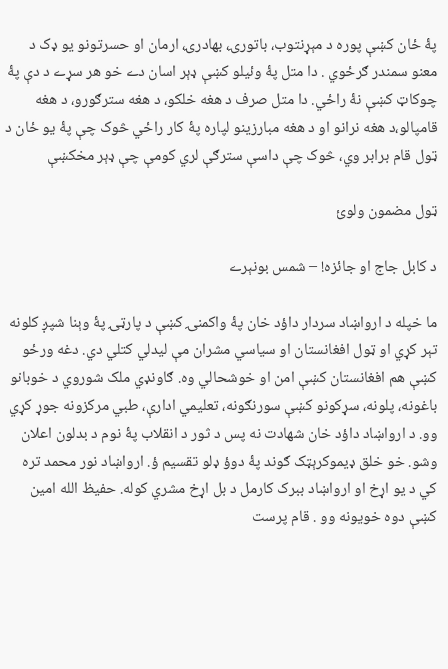پۀ ځان کښې پوره د مېړنتوب، باتورۍ، بهادرۍ، ارمان او حسرتونو يو ډک د معنو سمندر ګرځوي . دا متل پۀ وئيلو کښې ډېر اسان دے خو هر سړے د دې پۀ چوکاټ کښې نۀ راځي. دا متل صرف د هغه خلکو، د هغه سترګورو، د هغه قامپالو،د هغه نرانو او د هغه مبارزينو لپاره پۀ کار راځي څوک چې پۀ يو ځان د ټول قام برابر وي، څوک چې داسې سترګې لري کومې چې ډېر مخکښې

ټول مضمون ولوئ

د کابل جاج او جائزه! – شمس بونېرے

ما خپله د ارواښاد سردار داؤد خان پۀ واکمنۍ کښې د پارټۍ پۀ وېنا شپږ کلونه تېر کړي او ټول افغانستان او سياسي مشران مې ليدلي کتلي دي. دغه ورځو کښې هم افغانستان کښې امن او خوشحالي وه. ګاونډي ملک شوروي د خوبانو باغونه، پلونه، سړکونو کښې سورنګونه، تعليمي ادارې، طبي مرکزونه جوړ کړي وو. د ارواښاد داؤد خان شهادت نه پس د ثور د انقلاب پۀ نوم د بدلون اعلان وشو. خو خلق ډيموکرېټک ګوند پۀ دوؤ ډلو تقسيم ؤ. ارواښاد نور محمد تره کي د يو اړخ او ارواښاد ببرک کارمل د بل اړخ مشري کوله. حفيظ الله امين کښې دوه خويونه وو . قام پرست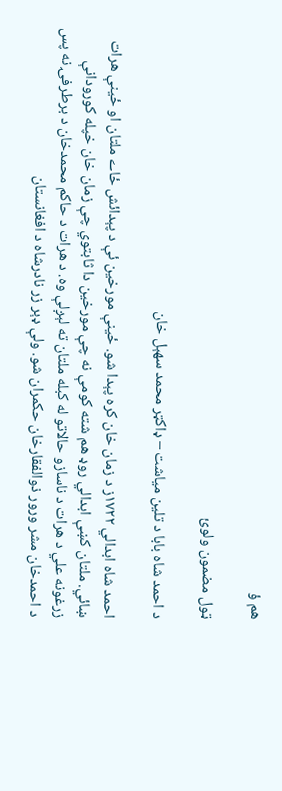هم ؤ

ټول مضمون ولوئ

د احمد شاه بابا د تلين مياشت – ډاکټر محمد سهېل خان

احمد شاه ابدالي ١٧٢٢ز د زمان خان کره پېدا شو. ځينې مورخين ئې د پېدائش ځاے ملتان او ځينې هرات ښائي. ملتان کښې ابدالي روډ هم شته کومې نه چې مورخين دا ثابتوي چې زمان خان خپله کورودانې زرغونه علي د هرات د ناسازو حالاتو له کبله ملتان ته لېږلې وه. د هرات د حاکم محمدخان د برطرفۍ نه پس د احمدخان مشر ورور ذوالفقارخان حکمران شو. ولې ډېر زر نادرشاه د افغانستان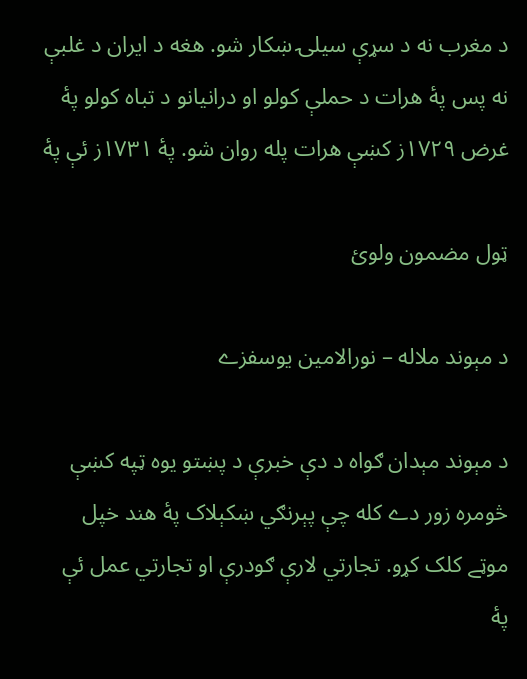د مغرب نه د سړې سيلۍ ښکار شو. هغه د ايران د غلبې نه پس پۀ هرات د حملې کولو او درانيانو د تباه کولو پۀ غرض ١٧٢٩ز کښې هرات پله روان شو. پۀ ١٧٣١ز ئې پۀ

ټول مضمون ولوئ

د مېوند ملاله – نورالامين يوسفزے

د مېوند مېدان ګواه د دې خبرې د پښتو يوه ټپه کښې څومره زور دے کله چې پېرنګي ښکېلاک پۀ هند خپل موټے کلک کړو. تجارتي لارې ګودرې او تجارتي عمل ئې پۀ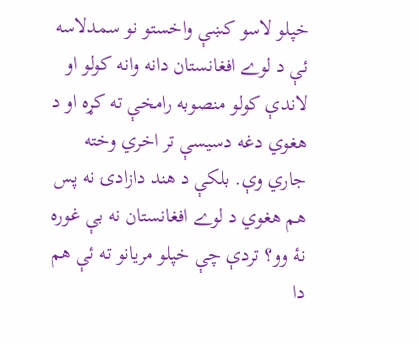خپلو لاسو کښې واخستو نو سمدلاسه ئې د لوے افغانستان دانه وانه کولو او لاندې کولو منصوبه رامخې ته کړه او د هغوي دغه دسيسې تر اخري وخته جاري وې. بلکې د هند دازادۍ نه پس هم هغوي د لوے افغانستان نه بې غوره نۀ وو؟ تردې چې خپلو مريانو ته ئې هم دا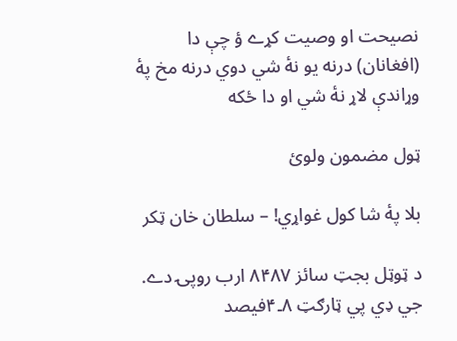نصيحت او وصيت کړے ؤ چې دا (افغانان) درنه يو نۀ شي دوي درنه مخ پۀ وړاندې لاړ نۀ شي او دا ځکه

ټول مضمون ولوئ

بلا پۀ شا کول غواړي! – سلطان خان ټکر

د ټوټل بجټ سائز ۸۴۸۷ ارب روپۍ دے. جي ډي پي ټارګټ ۸۔۴فيصد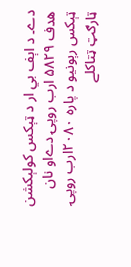دے۔ د اېف بي ار د ټېکس کولېکشن هدف ۵۸۲۹ ارب روپۍ دےاو نان ټېکس رېونيو د پاره ۲۰۸۰ارب روپۍ ټارګټ ټتاکلے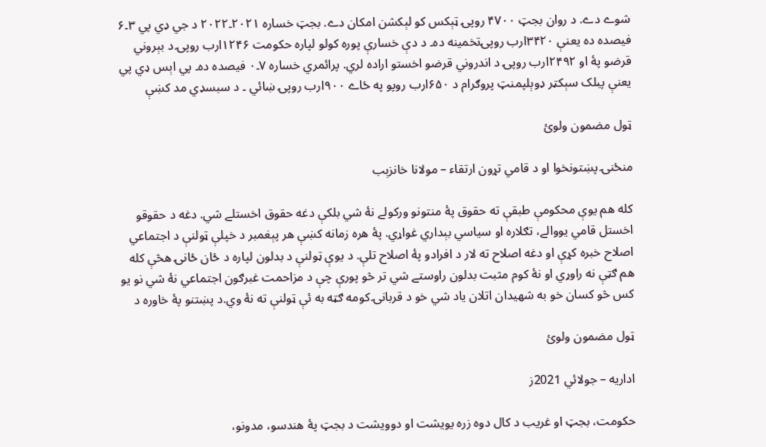شوے دے. د روان بجټ ۴۷۰۰ روپۍ ټېکس کو لېکشن امکان دے. بجټ خساره ۲۰۲۱۔۲۰۲۲ د جي ډي پي ۳۔۶ فيصده ده يعنې ۳۴۲۰ارب روپۍتخمينه ده۔ د دې خسارې پوره کولو لپاره حکومت ۱۲۴۶ارب روپۍ د بېروني قرضو پۀ او ۲۴۹۲ارب روپۍ د اندروني قرضو اخستو اراده لري. پرائمري خساره ۷۔۰ فيصده ده۔ پي اېس ډي پي يعنې پبلک سېکټر ډوېلپمنټ پروګرام د ۶۵۰ارب روپو په ځاے ۹۰۰ارب روپۍ ښائي ۔ د سبسډي مد کښې

ټول مضمون ولوئ

منځنۍ پښتونخوا او د قامي تړون ارتقاء – مولانا خانزېب

کله هم يوې محکومې طبقې ته حقوق پۀ منتونو ورکولے نۀ شي بلکې دغه حقوق اخستلے شي. دغه د حقوقو اخستل قامي يووالے، تګلاره او سياسي بېداري غواړي. پۀ هره زمانه کښې هر پېغمبر د خپلې ټولنې د اجتماعي اصلاح خبره کړې او دغه اصلاح ته لار د افرادو پۀ اصلاح تلې. د يوې ټولنې د بدلون لپاره د ځان ځانۍ هڅې کله هم ګټې نه راوړي او نۀ کوم مثبت بدلون راوستے شي تر څو پورې چې د مزاحمت غبرګون اجتماعي نۀ شي نو يو کس څو کسان خو به شهيدان اتلان ياد شي خو د قربانۍ کومه ګټه به ئې ټولنې ته نۀ وي.د پښتنو پۀ خاوره د

ټول مضمون ولوئ

اداريه – جولائي 2021ز

حکومت، بجټ او غريب د کال دوه زره يويشت او دوويشت د بجټ پۀ هندسو، مدونو،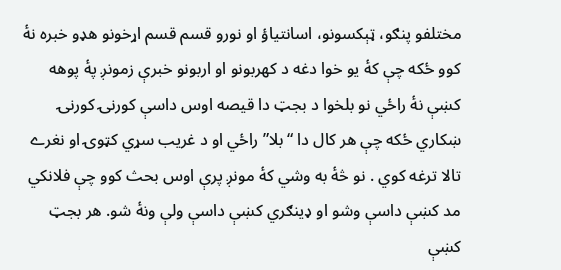مختلفو پنګو، ټېکسونو، اسانتياؤ او نورو قسم قسم اړخونو هډو خبره نۀ کوو ځکه چې کۀ يو خوا دغه د کهربونو او اربونو خبرې زمونږ پۀ پوهه کښې نۀ راځي نو بلخوا د بجټ دا قيصه اوس داسې کورنۍ کورنۍ ښکاري ځکه چې هر کال دا “بلا” راځي او د غريب سړي کټوۍ او نغرے تالا ترغه کوي . نو څۀ به وشي کۀ مونږ پرې اوس بحث کوو چې فلانکي مد کښې داسې وشو او ډينګري کښې داسې ولې ونۀ شو. هر بجټ کښې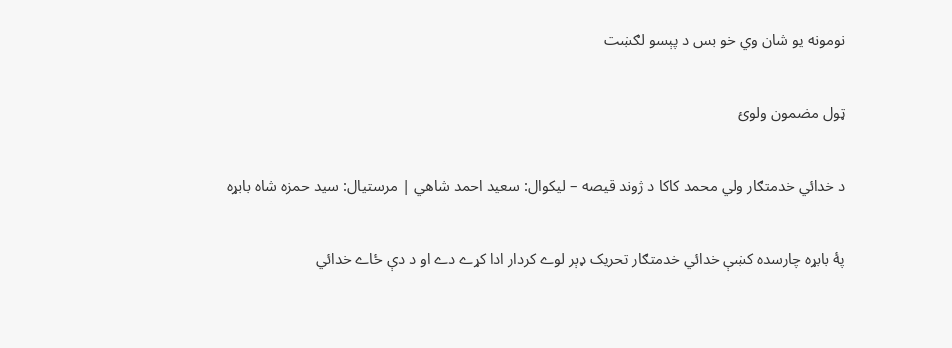نومونه يو شان وي خو بس د پېسو لګښت

ټول مضمون ولوئ

د خدائي خدمتګار ولي محمد کاکا د ژوند قيصه – ليکوال: سعيد احمد شاهي | مرستيال: سيد حمزه شاه بابړه

پۀ بابړه چارسده کښې خدائي خدمتګار تحريک ډېر لوے کردار ادا کړے دے او د دې ځاے خدائي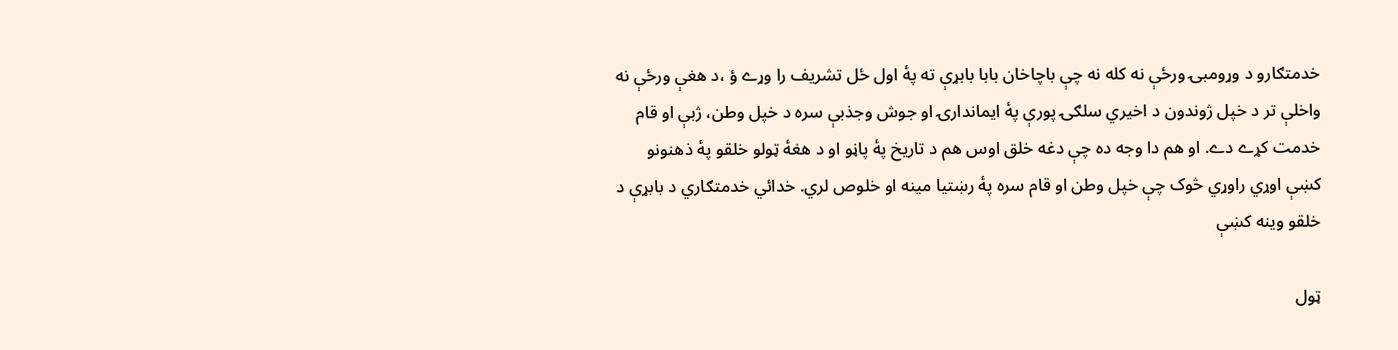خدمتګارو د وړومبۍ ورځې نه کله نه چې باچاخان بابا بابړې ته پۀ اول ځل تشريف را وړے ؤ ،د هغې ورځې نه واخلې تر د خپل ژوندون د اخيري سلګۍ پورې پۀ ايماندارۍ او جوش وجذبې سره د خپل وطن، ژبې او قام خدمت کړے دے. او هم دا وجه ده چې دغه خلق اوس هم د تاريخ پۀ پاڼو او د هغۀ ټولو خلقو پۀ ذهنونو کښې اوړي راوړي څوک چې خپل وطن او قام سره پۀ رښتيا مينه او خلوص لري. خدائي خدمتګاري د بابړې د خلقو وينه کښې

ټول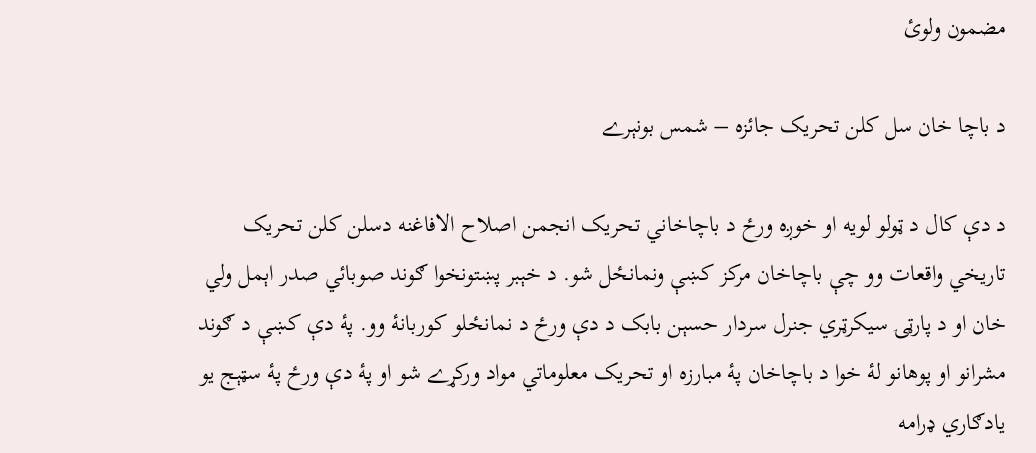مضمون ولوئ

د باچا خان سل کلن تحريک جائزه – شمس بونېرے

د دې کال د ټولو لويه او خوږه ورځ د باچاخاني تحريک انجمن اصلاح الافاغنه دسلن کلن تحريک تاريخي واقعات وو چې باچاخان مرکز کښې ونمانځل شو. د خېبر پښتونخوا ګوند صوبائي صدر اېمل ولي خان او د پارټۍ سيکرټري جنرل سردار حسېن بابک د دې ورځ د نمانځلو کوربانۀ وو. پۀ دې کښې د ګوند مشرانو او پوهانو لۀ خوا د باچاخان پۀ مبارزه او تحريک معلوماتي مواد ورکړے شو او پۀ دې ورځ پۀ سټېج يو يادګاري ډرامه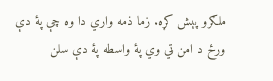ملګرو پېش کړه. زما ذمه واري دا وه چې پۀ دې ورځ د امن ټي وي پۀ واسطه پۀ دې سلن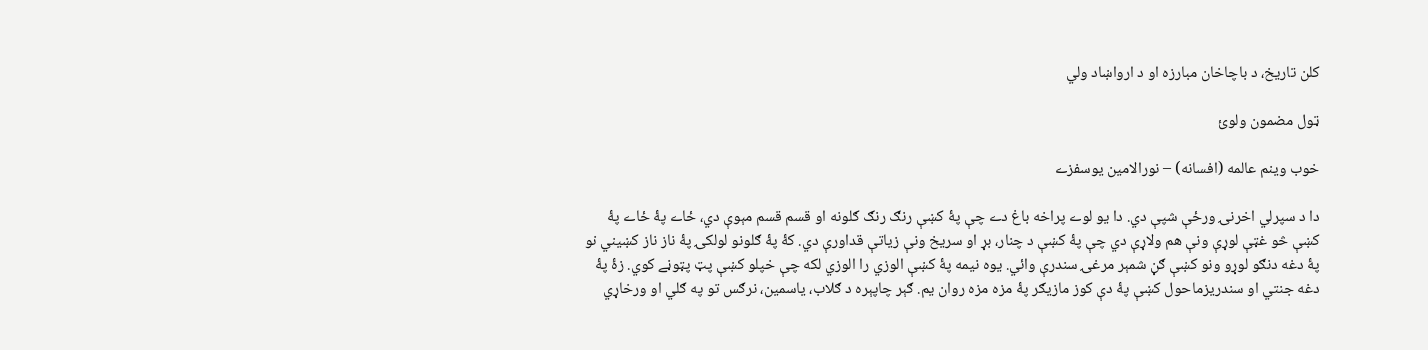کلن تاريخ، د باچاخان مبارزه او د ارواښاد ولي

ټول مضمون ولوئ

خوب وينم عالمه (افسانه) – نورالامين يوسفزے

دا د سپرلي اخرنۍ ورځې شپې دي. دا يو لوے پراخه باغ دے چې پۀ کښې رنګ رنګ ګلونه او قسم قسم مېوې دي، ځاے پۀ ځاے پۀ کښې څو غټې لوړې ونې هم ولاړې دي چې پۀ کښې د چنار، بړ او سريخ ونې زياتې قداورې دي. کۀ پۀ ګلونو لولکۍ پۀ ناز ناز کښيني نو پۀ دغه دنګو لوړو ونو کښې ګڼ شمېر مرغۍ سندرې وائي. يوه نيمه پۀ کښې الوزي را الوزي لکه چې خپلو کښې پټ پټوڼے کوي. زۀ پۀ دغه جنتي او سندريزماحول کښې پۀ دې کوز مازيګر پۀ مزه مزه روان يم. ګېر چاپېره د ګلاب، ياسمين، نرګس تو په ګلي او ورخاړي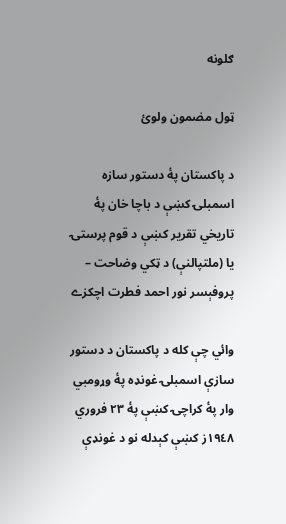ګلونه

ټول مضمون ولوئ

د پاکستان پۀ دستور سازه اسمبلۍ کښې د باچا خان پۀ تاريخي تقرير کښې د قوم پرستۍ يا (ملتپالنې) د ټکي وضاحت – پروفېسر نور احمد فطرت اچکزے

وائي چې کله د پاکستان د دستور سازې اسمبلۍ غونډه پۀ وړومبي وار پۀ کراچۍ کښې پۀ ٢٣ فروري ١٩٤٨ز کښې کېدله نو د غونډې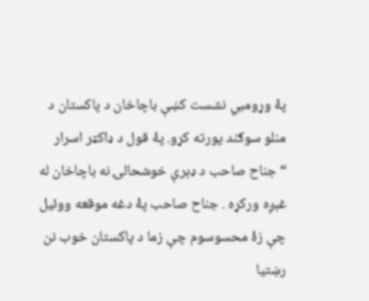پۀ وړومبي نشست کښې باچاخان د پاکستان د منلو سوګند پورته کړو. پۀ قول د ډاکټر اسرار “جناح صاحب د ډېرې خوشحالۍ نه باچاخان له غېږه ورکړه . جناح صاحب پۀ دغه موقعه ووئيل چې زۀ محسوسوم چې زما د پاکستان خوب نن رښتيا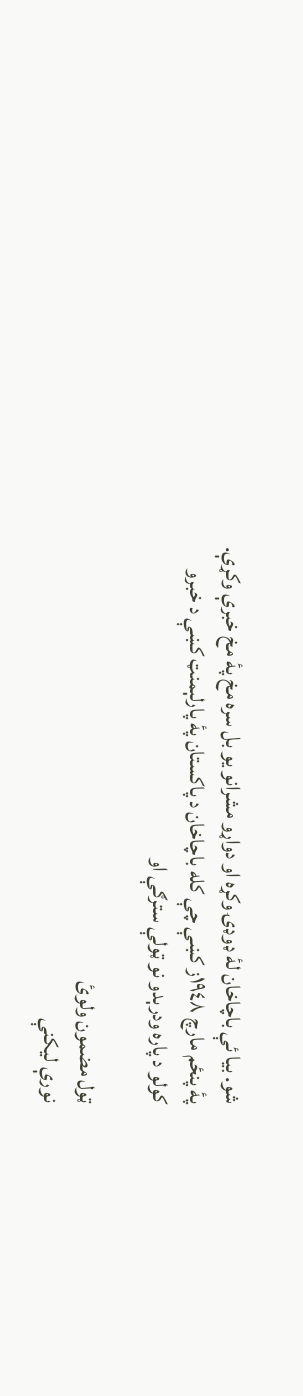شو. بيا ئې باچاخان لۀ ډوډۍ وکړه او دواړو مشرانو يو بل سره مخ پۀ مخ خبرې وکړې. پۀ پنځم مارچ ١٩٤٨ز کښې چې کله باچاخان د پاکستان پۀ پارلېمنټ کښې د خبرو کولو د پاره ودرېدو نو ټولې سترګې او

ټول مضمون ولوئ
نورې ليکنې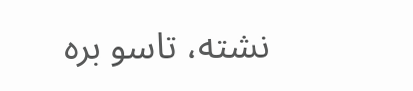نشته، تاسو بره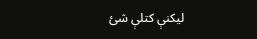ليکنې کتلې شئ